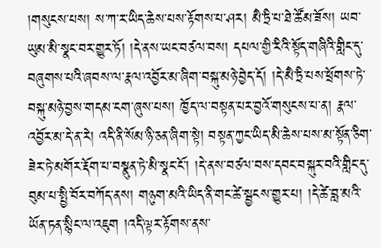།གསུངས་པས། ས་ཀ་ར་ཡིད་ཆེས་པས་རྟོགས་པ་ཤར། མཻ་ཏྲི་པ་ཐེ་ཚོམ་ཟོས། ཡབ་ཡུམ་མི་སྣང་བར་གྱུར་ཏོ། །དེ་ནས་ཡང་བཙལ་བས། དཔལ་གྱི་རིའི་སྟོད་གཞིའི་གླིང་དུ་བཞུགས་པའི་ཞབས་ལ་རྣལ་འབྱོར་མ་ཞིག་བསྐུ་མཉེ་བྱེད་དོ། །དེ་མཻ་ཏྲི་པས་ཕྲོགས་ཏེ་བསྐུ་མཉེ་བྱས་གདམ་ངག་ཞུས་པས། ཁྱོད་ལ་བསྟན་པར་བྱའོ་གསུངས་པ་ན། རྣལ་འབྱོར་མ་དེ་ན་རེ། འདི་ནི་སོམ་ཉི་ཅན་ཞིག་སྟེ། བསྟན་ཀྱང་ཡིད་མི་ཆེས་པས་མ་སྟོན་ཅིག་ཟེར་ཏེ་མགོར་རྡོག་པ་བསྣུན་ཏེ་མི་སྣང་ངོ་། །དེ་ནས་བཙལ་བས་དབང་བསྐུར་བའི་གླིང་དུ་བུམ་པ་སྤྱི་བོར་བཀོད་ནས། གཉུག་མའི་ཡིད་ནི་གང་ཚེ་སྦྱངས་གྱུར་པ། །དེ་ཚེ་བླ་མའི་ཡོན་ཏན་སྙིང་ལ་འཇུག །འདི་ལྟར་རྟོགས་ནས་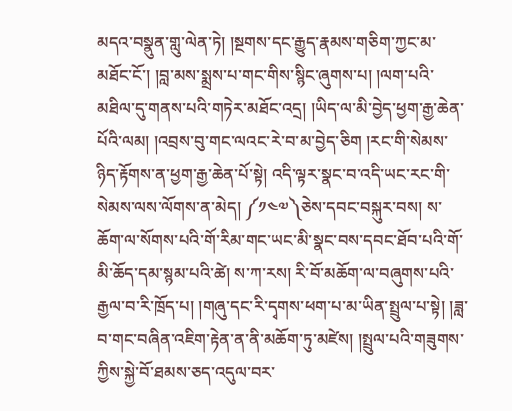མདའ་བསྣུན་གླུ་ལེན་ཏེ། །སྔགས་དང་རྒྱུད་རྣམས་གཅིག་ཀྱང་མ་མཐོང་ངོ་། །བླ་མས་སྨྲས་པ་གང་གིས་སྙིང་ཞུགས་པ། །ལག་པའི་མཐིལ་དུ་གནས་པའི་གཏེར་མཐོང་འདྲ། །ཡིད་ལ་མི་བྱེད་ཕྱག་རྒྱ་ཆེན་པོའི་ལམ། །འབྲས་བུ་གང་ལའང་རེ་བ་མ་བྱེད་ཅིག །རང་གི་སེམས་ཉིད་རྟོགས་ན་ཕྱག་རྒྱ་ཆེན་པོ་སྟེ། འདི་ལྟར་སྣང་བ་འདི་ཡང་རང་གི་སེམས་ལས་ལོགས་ན་མེད། ༼༡༤༧༽ཅེས་དབང་བསྐུར་བས། ས་ཆོག་ལ་སོགས་པའི་གོ་རིམ་གང་ཡང་མི་སྣང་བས་དབང་ཐོབ་པའི་གོ་མི་ཆོད་དམ་སྙམ་པའི་ཚེ། ས་ཀ་རས། རི་བོ་མཆོག་ལ་བཞུགས་པའི་རྒྱལ་བ་རི་ཁྲོད་པ། །གཞུ་དང་རི་དྭགས་ཕག་པ་མ་ཡིན་སྤྲུལ་པ་སྟེ། །ཟླ་བ་གང་བཞིན་འཇིག་རྟེན་ན་ནི་མཆོག་ཏུ་མཛེས། །སྤྲུལ་པའི་གཟུགས་ཀྱིས་སྐྱེ་བོ་ཐམས་ཅད་འདུལ་བར་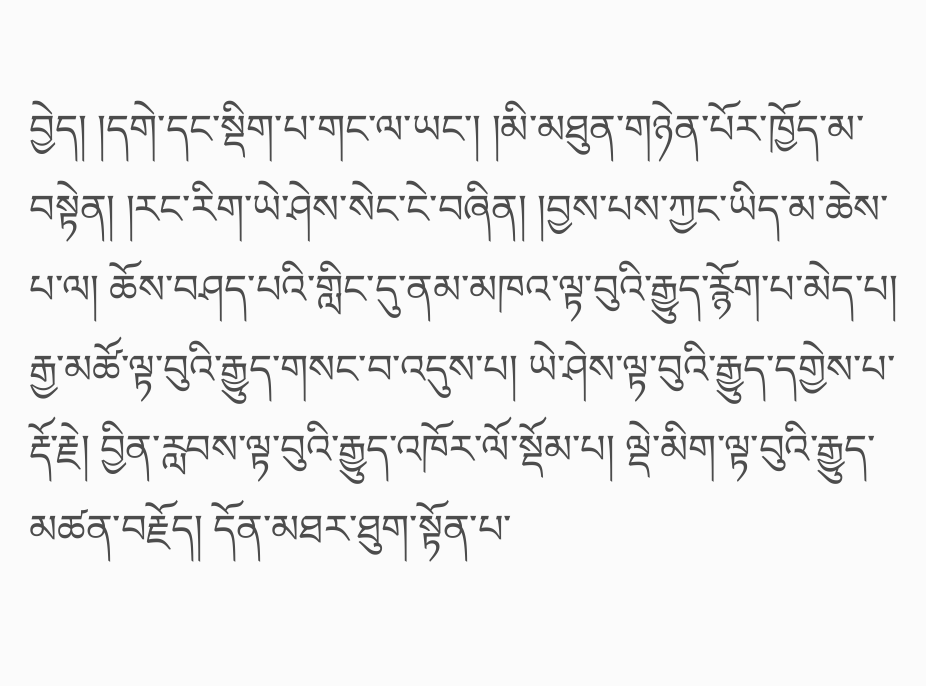བྱེད། །དགེ་དང་སྡིག་པ་གང་ལ་ཡང་། །མི་མཐུན་གཉེན་པོར་ཁྱོད་མ་བསྟེན། །རང་རིག་ཡེ་ཤེས་སེང་ངེ་བཞིན། །བྱས་པས་ཀྱང་ཡིད་མ་ཆེས་པ་ལ། ཆོས་བཤད་པའི་གླིང་དུ་ནམ་མཁའ་ལྟ་བུའི་རྒྱུད་རྙོག་པ་མེད་པ། རྒྱ་མཚོ་ལྟ་བུའི་རྒྱུད་གསང་བ་འདུས་པ། ཡེ་ཤེས་ལྟ་བུའི་རྒྱུད་དགྱེས་པ་རྡོ་རྗེ། བྱིན་རླབས་ལྟ་བུའི་རྒྱུད་འཁོར་ལོ་སྡོམ་པ། ལྡེ་མིག་ལྟ་བུའི་རྒྱུད་མཚན་བརྗོད། དོན་མཐར་ཐུག་སྟོན་པ་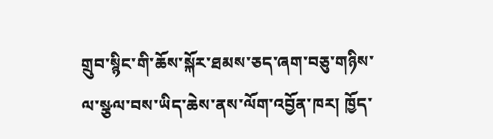གྲུབ་སྙིང་གི་ཆོས་སྐོར་ཐམས་ཅད་ཞག་བཅུ་གཉིས་ལ་སྩལ་བས་ཡིད་ཆེས་ནས་ལོག་འབྱོན་ཁར། ཁྱོད་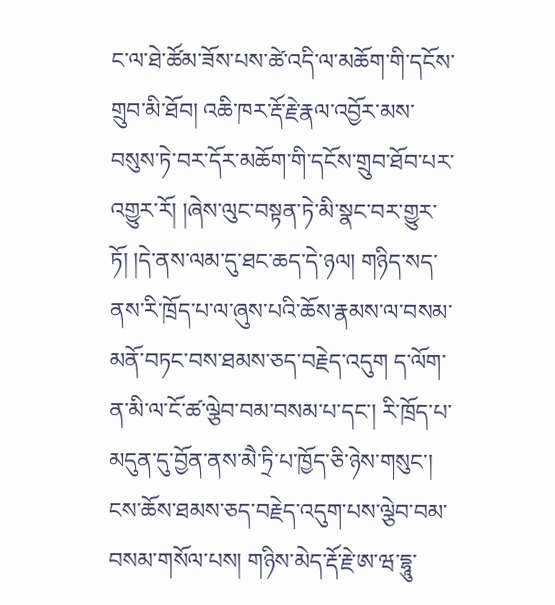ང་ལ་ཐེ་ཚོམ་ཟོས་པས་ཚེ་འདི་ལ་མཆོག་གི་དངོས་གྲུབ་མི་ཐོབ། འཆི་ཁར་རྡོ་རྗེ་རྣལ་འབྱོར་མས་བསུས་ཏེ་བར་དོར་མཆོག་གི་དངོས་གྲུབ་ཐོབ་པར་འགྱུར་རོ། །ཞེས་ལུང་བསྟན་ཏེ་མི་སྣང་བར་གྱུར་ཏོ། །དེ་ནས་ལམ་དུ་ཐང་ཆད་དེ་ཉལ། གཉིད་སད་ནས་རི་ཁྲོད་པ་ལ་ཞུས་པའི་ཆོས་རྣམས་ལ་བསམ་མནོ་བཏང་བས་ཐམས་ཅད་བརྗེད་འདུག ད་ལོག་ན་མི་ལ་ངོ་ཚ་ལྕེབ་བམ་བསམ་པ་དང་། རི་ཁྲོད་པ་མདུན་དུ་བྱོན་ནས་མཻ་ཏྲི་པ་ཁྱོད་ཅི་ཉེས་གསུང་། ངས་ཆོས་ཐམས་ཅད་བརྗེད་འདུག་པས་ལྕེབ་བམ་བསམ་གསོལ་པས། གཉིས་མེད་རྡོ་རྗེ་ཨ་ཝ་དྷཱུ་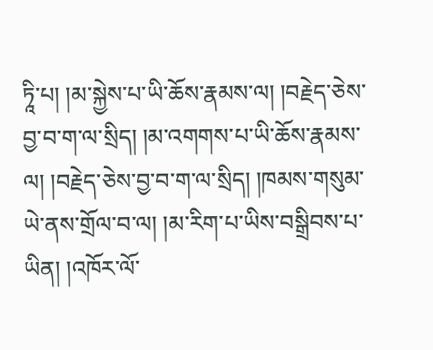ཏཱི་པ། །མ་སྐྱེས་པ་ཡི་ཆོས་རྣམས་ལ། །བརྗེད་ཅེས་བྱ་བ་ག་ལ་སྲིད། །མ་འགགས་པ་ཡི་ཆོས་རྣམས་ལ། །བརྗེད་ཅེས་བྱ་བ་ག་ལ་སྲིད། །ཁམས་གསུམ་ཡེ་ནས་གྲོལ་བ་ལ། །མ་རིག་པ་ཡིས་བསྒྲིབས་པ་ཡིན། །འཁོར་ལོ་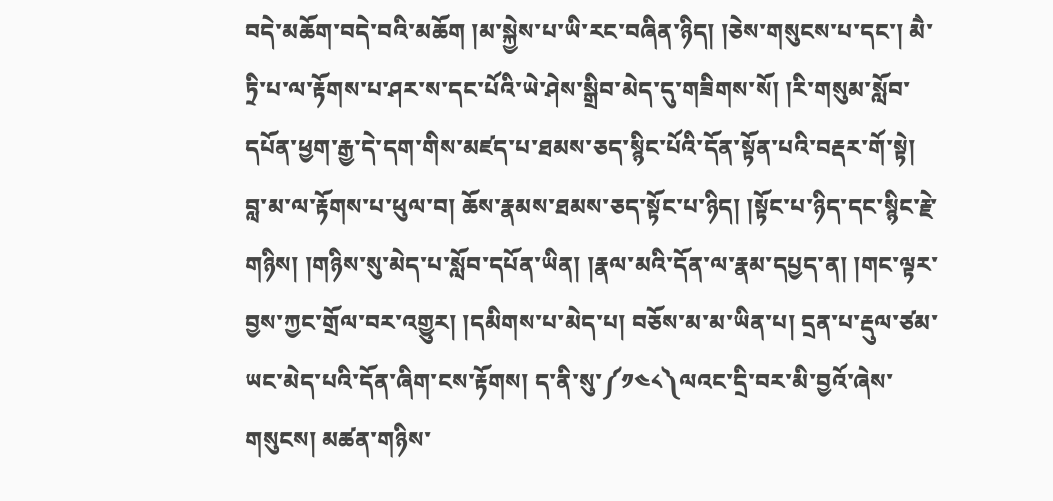བདེ་མཆོག་བདེ་བའི་མཆོག །མ་སྐྱེས་པ་ཡི་རང་བཞིན་ཉིད། །ཅེས་གསུངས་པ་དང་། མཻ་ཏྲི་པ་ལ་རྟོགས་པ་ཤར་ས་དང་པོའི་ཡེ་ཤེས་སྒྲིབ་མེད་དུ་གཟིགས་སོ། །རི་གསུམ་སློབ་དཔོན་ཕྱག་རྒྱ་དེ་དག་གིས་མཛད་པ་ཐམས་ཅད་སྙིང་པོའི་དོན་སྟོན་པའི་བརྡར་གོ་སྟེ། བླ་མ་ལ་རྟོགས་པ་ཕུལ་བ། ཆོས་རྣམས་ཐམས་ཅད་སྟོང་པ་ཉིད། །སྟོང་པ་ཉིད་དང་སྙིང་རྗེ་གཉིས། །གཉིས་སུ་མེད་པ་སློབ་དཔོན་ཡིན། །རྣལ་མའི་དོན་ལ་རྣམ་དཔྱད་ན། །གང་ལྟར་བྱས་ཀྱང་གྲོལ་བར་འགྱུར། །དམིགས་པ་མེད་པ། བཅོས་མ་མ་ཡིན་པ། དྲན་པ་རྡུལ་ཙམ་ཡང་མེད་པའི་དོན་ཞིག་ངས་རྟོགས། ད་ནི་སུ་༼༡༤༨༽ལའང་དྲི་བར་མི་བྱའོ་ཞེས་གསུངས། མཚན་གཉིས་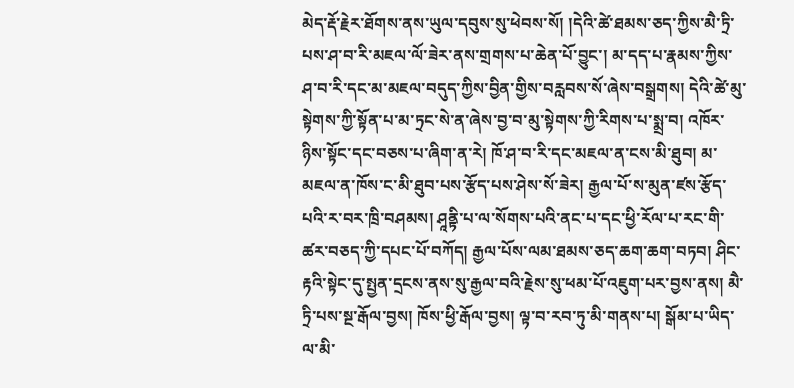མེད་རྡོ་རྗེར་ཐོགས་ནས་ཡུལ་དབུས་སུ་ཕེབས་སོ། །དེའི་ཚེ་ཐམས་ཅད་ཀྱིས་མཻ་ཏྲི་པས་ཤ་བ་རི་མཇལ་ལོ་ཟེར་ནས་གྲགས་པ་ཆེན་པོ་བྱུང་། མ་དད་པ་རྣམས་ཀྱིས་ཤ་བ་རི་དང་མ་མཇལ་བདུད་ཀྱིས་བྱིན་གྱིས་བརླབས་སོ་ཞེས་བསྒྲགས། དེའི་ཚེ་མུ་སྟེགས་ཀྱི་སྟོན་པ་མ་ཏྲང་སེ་ན་ཞེས་བྱ་བ་མུ་སྟེགས་ཀྱི་རིགས་པ་སྨྲ་བ། འཁོར་ཉིས་སྟོང་དང་བཅས་པ་ཞིག་ན་རེ། ཁོ་ཤ་བ་རི་དང་མཇལ་ན་ངས་མི་ཐུབ། མ་མཇལ་ན་ཁོས་ང་མི་ཐུབ་པས་རྩོད་པས་ཤེས་སོ་ཟེར། རྒྱལ་པོ་ས་མུན་ཛས་རྩོད་པའི་ར་བར་ཁྲི་བཤམས། ཤཱནྟི་པ་ལ་སོགས་པའི་ནང་པ་དང་ཕྱི་རོལ་པ་རང་གི་ཚར་བཅད་ཀྱི་དཔང་པོ་བཀོད། རྒྱལ་པོས་ལམ་ཐམས་ཅད་ཆག་ཆག་བཏབ། ཤིང་རྟའི་སྟེང་དུ་སྤྱན་དྲངས་ནས་སུ་རྒྱལ་བའི་རྗེས་སུ་ཕམ་པོ་འཇུག་པར་བྱས་ནས། མཻ་ཏྲི་པས་སྔ་རྒོལ་བྱས། ཁོས་ཕྱི་རྒོལ་བྱས། ལྟ་བ་རབ་ཏུ་མི་གནས་པ། སྒོམ་པ་ཡིད་ལ་མི་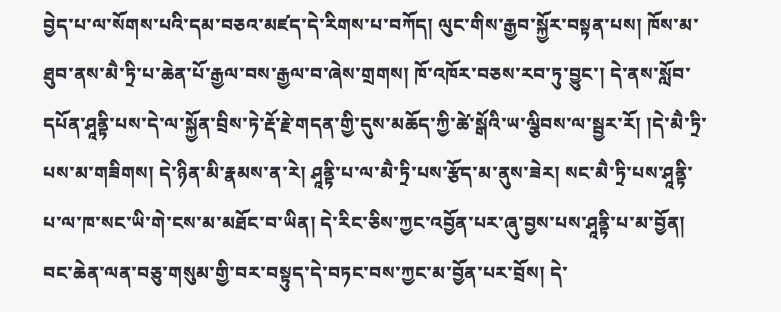བྱེད་པ་ལ་སོགས་པའི་དམ་བཅའ་མཛད་དེ་རིགས་པ་བཀོད། ལུང་གིས་རྒྱབ་སྐྱོར་བསྟན་པས། ཁོས་མ་ཐུབ་ནས་མཻ་ཏྲི་པ་ཆེན་པོ་རྒྱལ་བས་རྒྱལ་བ་ཞེས་གྲགས། ཁོ་འཁོར་བཅས་རབ་ཏུ་བྱུང་། དེ་ནས་སློབ་དཔོན་ཤཱནྟི་པས་དེ་ལ་སྐྱོན་བྲིས་ཏེ་རྡོ་རྗེ་གདན་གྱི་དུས་མཆོད་ཀྱི་ཚེ་སྒོའི་ཡ་ལྕིབས་ལ་སྦྱར་རོ། །དེ་མཻ་ཏྲི་པས་མ་གཟིགས། དེ་ཉིན་མི་རྣམས་ན་རེ། ཤཱནྟི་པ་ལ་མཻ་ཏྲི་པས་རྩོད་མ་ནུས་ཟེར། སང་མཻ་ཏྲི་པས་ཤཱནྟི་པ་ལ་ཁ་སང་ཡི་གེ་ངས་མ་མཐོང་བ་ཡིན། དེ་རིང་ཅིས་ཀྱང་འབྱོན་པར་ཞུ་བྱས་པས་ཤཱནྟི་པ་མ་བྱོན། བང་ཆེན་ལན་བཅུ་གསུམ་གྱི་བར་བསྟུད་དེ་བཏང་བས་ཀྱང་མ་བྱོན་པར་བྲོས། དེ་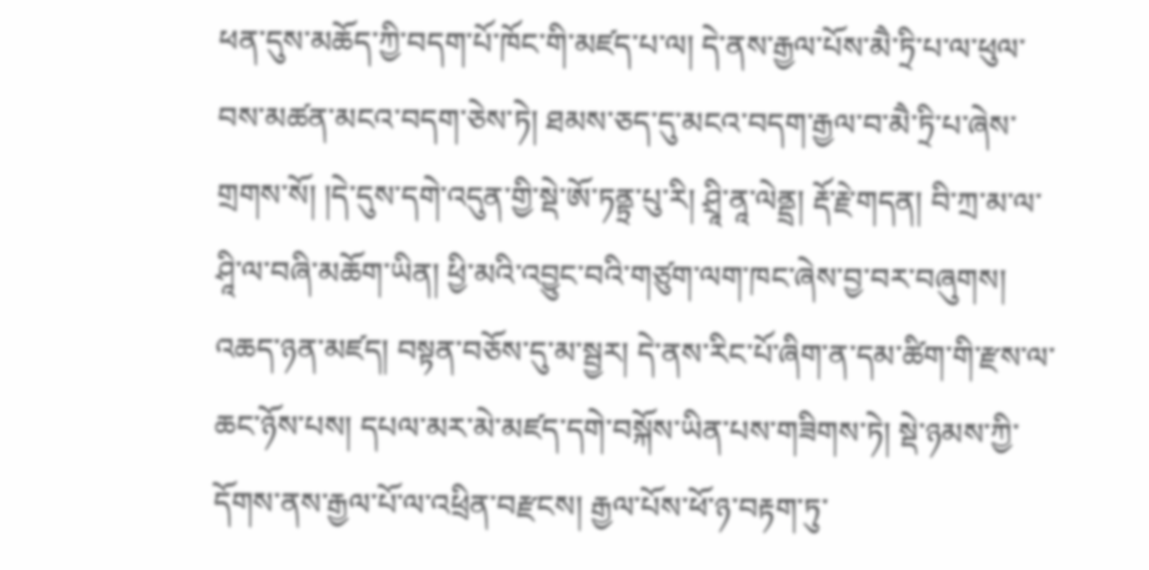ཕན་དུས་མཆོད་ཀྱི་བདག་པོ་ཁོང་གི་མཛད་པ་ལ། དེ་ནས་རྒྱལ་པོས་མཻ་ཏྲི་པ་ལ་ཕུལ་བས་མཚན་མངའ་བདག་ཅེས་ཏེ། ཐམས་ཅད་དུ་མངའ་བདག་རྒྱལ་བ་མཻ་ཏྲི་པ་ཞེས་གྲགས་སོ། །དེ་དུས་དགེ་འདུན་གྱི་སྡེ་ཨོ་ཏནྟྲ་པུ་རི། ཤྲཱི་ནཱ་ལེནྡྲ། རྡོ་རྗེ་གདན། བི་ཀྲ་མ་ལ་ཤཱི་ལ་བཞི་མཆོག་ཡིན། ཕྱི་མའི་འབྱུང་བའི་གཙུག་ལག་ཁང་ཞེས་བྱ་བར་བཞུགས། འཆད་ཉན་མཛད། བསྟན་བཅོས་དུ་མ་སྦྱར། དེ་ནས་རིང་པོ་ཞིག་ན་དམ་ཚིག་གི་རྫས་ལ་ཆང་ཉོས་པས། དཔལ་མར་མེ་མཛད་དགེ་བསྐོས་ཡིན་པས་གཟིགས་ཏེ། སྡེ་ཉམས་ཀྱི་དོགས་ནས་རྒྱལ་པོ་ལ་འཕྲིན་བརྫངས། རྒྱལ་པོས་ཕོ་ཉ་བརྟག་ཏུ་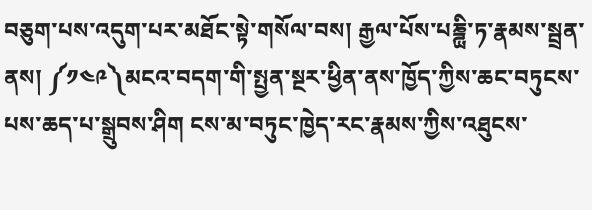བཅུག་པས་འདུག་པར་མཐོང་སྟེ་གསོལ་བས། རྒྱལ་པོས་པཎྜྻི་ཏ་རྣམས་སྦྲན་ནས། ༼༡༤༩༽མངའ་བདག་གི་སྤྱན་སྔར་ཕྱིན་ནས་ཁྱོད་ཀྱིས་ཆང་བཏུངས་པས་ཆད་པ་སྒྲུབས་ཤིག ངས་མ་བཏུང་ཁྱེད་རང་རྣམས་ཀྱིས་འཐུངས་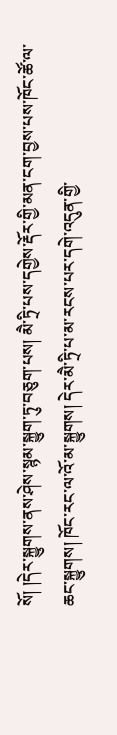སོ། །དེར་སྐྱུགས་ནས་ཤེས་སྙམ་སྐྱུག་ཏུ་བཅུག་པས། མཻ་ཏྲི་པས་དགྱེས་རྡོར་གྱི་མན་ངག་བྱས་པས་ཁོང་ཚོ་ལ་ཆང་སྐྱུགས། ཁོང་རང་ལ་འོ་མ་སྐྱུགས། དེར་མཻ་ཏྲི་པ་མ་རངས་པར་དགེ་འདུན་གྱི་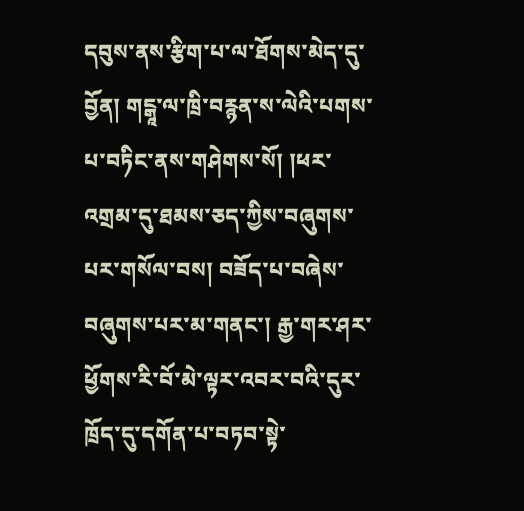དབུས་ནས་རྩིག་པ་ལ་ཐོགས་མེད་དུ་བྱོན། གངྒཱ་ལ་ཁྲི་བརྙན་ས་ལེའི་པགས་པ་བཏིང་ནས་གཤེགས་སོ། །ཕར་འགྲམ་དུ་ཐམས་ཅད་ཀྱིས་བཞུགས་པར་གསོལ་བས། བཟོད་པ་བཞེས་བཞུགས་པར་མ་གནང་། རྒྱ་གར་ཤར་ཕྱོགས་རི་བོ་མེ་ལྟར་འབར་བའི་དུར་ཁྲོད་དུ་དགོན་པ་བཏབ་སྟེ་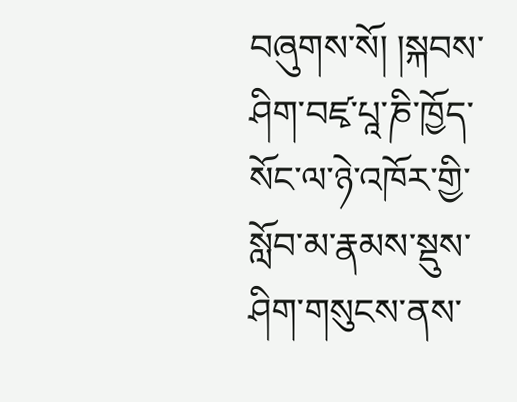བཞུགས་སོ། །སྐབས་ཤིག་བཛྭ་པཱ་ཎི་ཁྱོད་སོང་ལ་ཉེ་འཁོར་གྱི་སློབ་མ་རྣམས་སྡུས་ཤིག་གསུངས་ནས་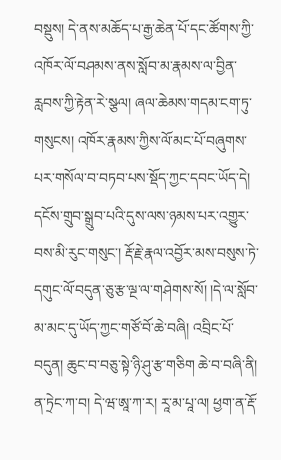བསྡུས། དེ་ནས་མཆོད་པ་རྒྱ་ཆེན་པོ་དང་ཚོགས་ཀྱི་འཁོར་ལོ་བཤམས་ནས་སློབ་མ་རྣམས་ལ་བྱིན་རླབས་ཀྱི་རྟེན་རེ་སྩལ། ཞལ་ཆེམས་གདམ་ངག་ཏུ་གསུངས། འཁོར་རྣམས་ཀྱིས་ལོ་མང་པོ་བཞུགས་པར་གསོལ་བ་བཏབ་པས་སྡོད་ཀྱང་དབང་ཡོད་དེ། དངོས་གྲུབ་སྒྲུབ་པའི་དུས་ལས་ཉམས་པར་འགྱུར་བས་མི་རུང་གསུང་། རྡོ་རྗེ་རྣལ་འབྱོར་མས་བསུས་ཏེ་དགུང་ལོ་བདུན་ཅུ་རྩ་ལྔ་ལ་གཤེགས་སོ། །དེ་ལ་སློབ་མ་མང་དུ་ཡོད་ཀྱང་གཙོ་བོ་ཆེ་བཞི། འབྲིང་པོ་བདུན། ཆུང་བ་བཅུ་སྟེ་ཉི་ཤུ་རྩ་གཅིག ཆེ་བ་བཞི་ནི། ན་ཏྲེང་ཀ་བ། དེ་ཝ་ཨཱ་ཀ་ར། རཱ་མ་པཱ་ལ། ཕྱག་ན་རྡོ་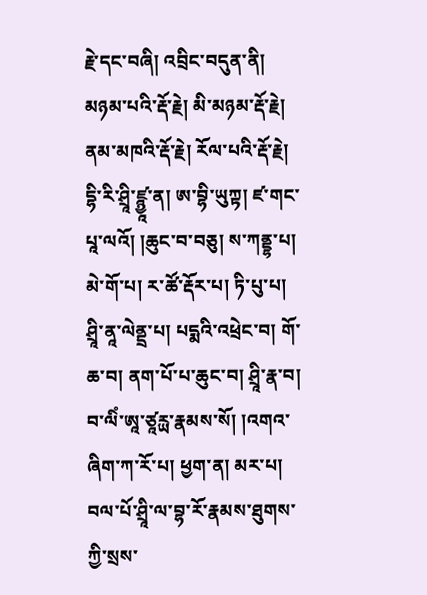རྗེ་དང་བཞི། འབྲིང་བདུན་ནི། མཉམ་པའི་རྡོ་རྗེ། མི་མཉམ་རྡོ་རྗེ། ནམ་མཁའི་རྡོ་རྗེ། རོལ་པའི་རྡོ་རྗེ། དྷི་རི་ཤྲཱི་ཛྙྱཱ་ན། ཨ་བྷི་ཡུཀྟ། ཛ་གང་པཱ་ལའོ། །ཆུང་བ་བཅུ། ས་ཀནྡྷ་པ། མེ་གོ་པ། ར་ཚོ་རྡོར་པ། ཏི་པུ་པ། ཤྲཱི་ནཱ་ལེནྡྲ་པ། པདྨའི་འཕྲེང་བ། གོ་ཆ་བ། ནག་པོ་པ་ཆུང་བ། ཤྲཱི་རྣ་བ། བ་ལིཾ་ཨཱ་ཙཱརྻ་རྣམས་སོ། །འགའ་ཞིག་ཀ་རོ་པ། ཕྱག་ན། མར་པ། བལ་པོ་ཤྲཱི་ལ་བྷ་རོ་རྣམས་ཐུགས་ཀྱི་སྲས་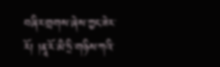བཞིར་གྲགས་ཞེས་ཀྱང་ཟེར་རོ། །ནཱ་རོ་མཻ་ཏྲི་གཉིས་ཀའི་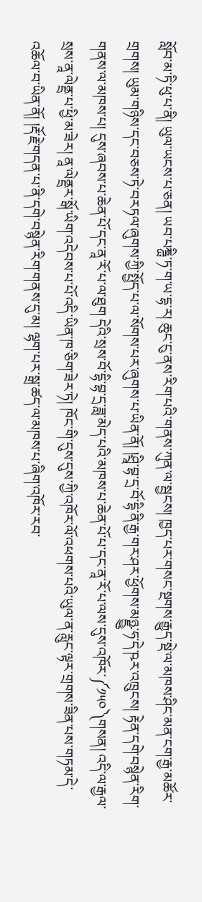སློབ་མ་ཏི་ཕུ་པ་ནི། ཡུལ་ཡངས་པ་ཅན། ཡབ་པཎྜྻི་ཏ་ག་ཡ་དྷ་ར། ཆུང་ངུ་ནས་རིག་པའི་གནས་ཀུན་ལ་སྦྱངས། ཁྱད་པར་གསང་སྔགས་རྒྱུད་སྡེ་ལ་མཁས་ཤིང་མན་ངག་རྒྱ་མཚོར་གྲགས། ཡུམ་གཉིས་དང་བཅས་ཏེ་བརཏལ་ཞུགས་ཀྱི་སྤྱོད་པ་ལ་སོགས་པར་ཞུགས་པ་ཡིན་ནོ། །ཤྲཱི་བྷ་དྲ་བོ་དྷི་ནི་རྒྱ་གར་ཤར་ཕྱོགས་མཉྫྱུ་ཧ་དེ་ཥར་འཁྲུངས། རྟེན་དགེ་བསྙེན་རིག་གནས་ལ་མཁས་པ། དུས་ཞབས་པ་ཆེན་པོ་དང་ནཱ་རོ་པ་ལ་ཐུག དེའི་སྲས་བོ་དྷི་བྷ་དྲ་ཟླ་མེད་པའི་མཁས་པ་ཆེན་པོ་པ་དང་ནཱ་རོ་པ་ལས་དུས་འཁོར་༼༡༥༠༽གསན། འདི་ལ་རྒྱལ་སྲས་ནཱ་ལེནྡྲ་པ་ཕྱི་མ་ཟེར། ནཱ་ལེནྡྲར་སྒོ་ཡིག་འདེབས་པ་པོ་འདི་ཡིན་ཁ་ཅིག་ཟེར་ཏེ། ཁོང་གི་དུས་དུས་ཀྱི་འཁོར་ལོ་འཕགས་པའི་ཡུལ་ན་རླུང་ལྟར་གྲགས་ཟིན་པས་གཏམ་དེ་འཆོལ་བ་ཡིན་ནོ། །རྡོ་རྗེ་གདན་པ་ནི་དགེ་བསྙེན་རིག་གནས་དུ་མ། ལྷག་པར་སྒྲ་ཚད་ལ་མཁས་པ་ཞིག་འཁོར་རབ་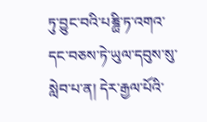ཏུ་བྱུང་བའི་པཎྜྻི་ཏ་འགའ་དང་བཅས་ཏེ་ཡུལ་དབུས་སུ་སླེབ་པ་ན། དེར་རྒྱལ་པོའི་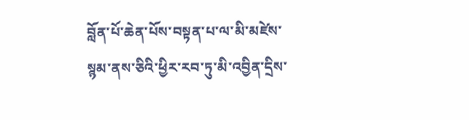བློན་པོ་ཆེན་པོས་བསྟན་པ་ལ་མི་མཛེས་སྙམ་ནས་ཅིའི་ཕྱིར་རབ་ཏུ་མི་འབྱིན་དྲིས་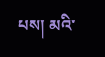པས། མའི་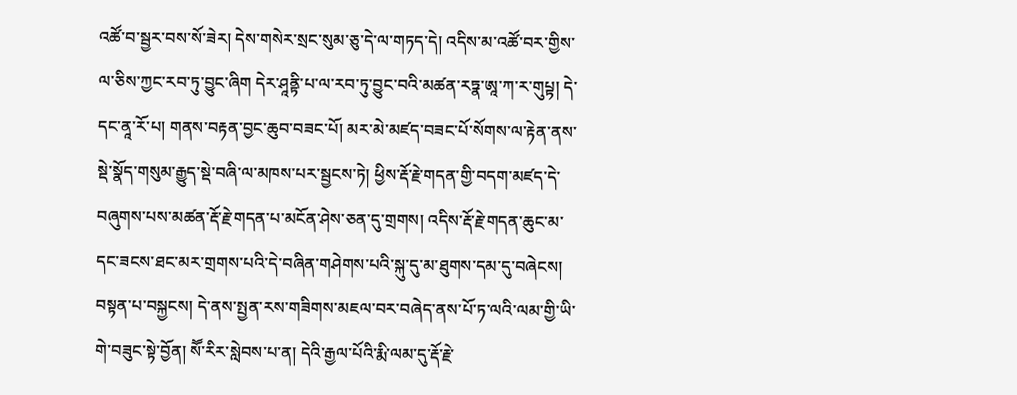འཚོ་བ་སྦྱར་བས་སོ་ཟེར། དེས་གསེར་སྲང་སུམ་ཅུ་དེ་ལ་གཏད་དེ། འདིས་མ་འཚོ་བར་གྱིས་ལ་ཅིས་ཀྱང་རབ་ཏུ་བྱུང་ཞིག དེར་ཤཱནྟི་པ་ལ་རབ་ཏུ་བྱུང་བའི་མཚན་རཏྣ་ཨཱ་ཀ་ར་གུཔྟ། དེ་དང་ནཱ་རོ་པ། གནས་བརྟན་བྱང་ཆུབ་བཟང་པོ། མར་མེ་མཛད་བཟང་པོ་སོགས་ལ་རྟེན་ནས་སྡེ་སྣོད་གསུམ་རྒྱུད་སྡེ་བཞི་ལ་མཁས་པར་སྦྱངས་ཏེ། ཕྱིས་རྡོ་རྗེ་གདན་གྱི་བདག་མཛད་དེ་བཞུགས་པས་མཚན་རྡོ་རྗེ་གདན་པ་མངོན་ཤེས་ཅན་དུ་གྲགས། འདིས་རྡོ་རྗེ་གདན་ཆུང་མ་དང་ཟངས་ཐང་མར་གྲགས་པའི་དེ་བཞིན་གཤེགས་པའི་སྐུ་དུ་མ་ཐུགས་དམ་དུ་བཞེངས། བསྟན་པ་བསྐྱངས། དེ་ནས་སྤྱན་རས་གཟིགས་མཇལ་བར་བཞེད་ནས་པོ་ཏ་ལའི་ལམ་གྱི་ཡི་གེ་བཟུང་སྟེ་བྱོན། སཽ་རིར་སླེབས་པ་ན། དེའི་རྒྱལ་པོའི་རྨི་ལམ་དུ་རྡོ་རྗེ་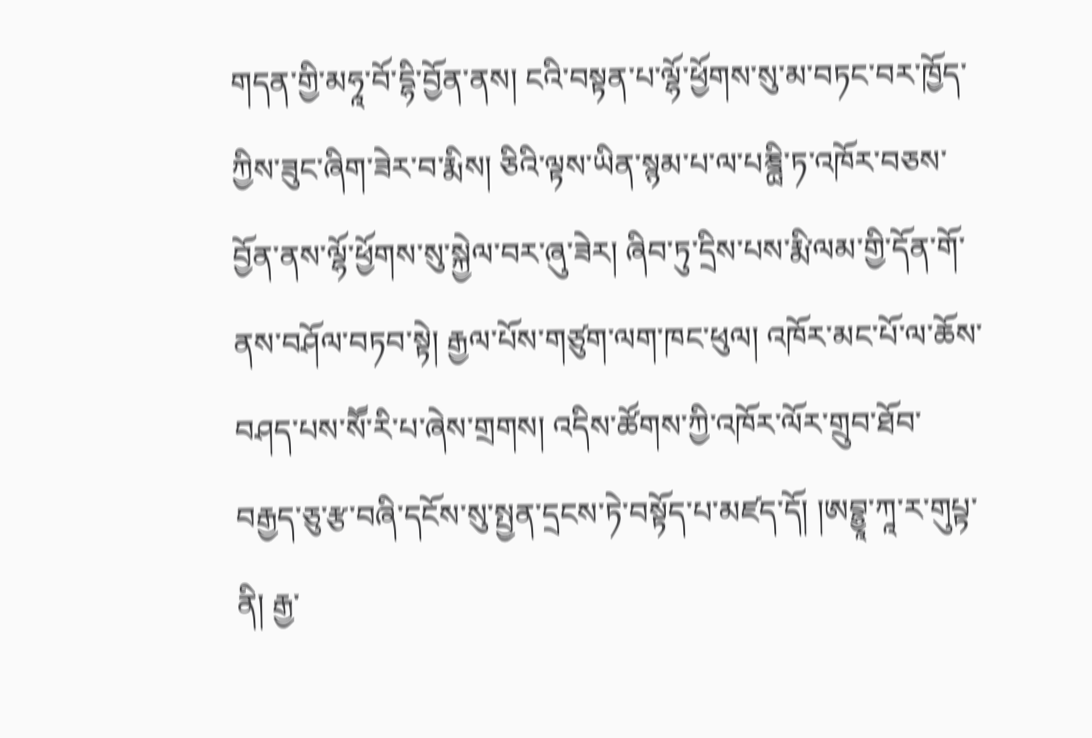གདན་གྱི་མཧཱ་བོ་དྷི་བྱོན་ནས། ངའི་བསྟན་པ་ལྷོ་ཕྱོགས་སུ་མ་བཏང་བར་ཁྱོད་ཀྱིས་ཟུང་ཞིག་ཟེར་བ་རྨིས། ཅིའི་ལྟས་ཡིན་སྙམ་པ་ལ་པཎྜྻི་ཏ་འཁོར་བཅས་བྱོན་ནས་ལྷོ་ཕྱོགས་སུ་སྐྱེལ་བར་ཞུ་ཟེར། ཞིབ་ཏུ་དྲིས་པས་རྨི་ལམ་གྱི་དོན་གོ་ནས་བཤོལ་བཏབ་སྟེ། རྒྱལ་པོས་གཙུག་ལག་ཁང་ཕུལ། འཁོར་མང་པོ་ལ་ཆོས་བཤད་པས་སཽ་རི་པ་ཞེས་གྲགས། འདིས་ཚོགས་ཀྱི་འཁོར་ལོར་གྲུབ་ཐོབ་བརྒྱད་ཅུ་རྩ་བཞི་དངོས་སུ་སྤྱན་དྲངས་ཏེ་བསྟོད་པ་མཛད་དོ། །ཨབྷྱཱ་ཀཱ་ར་གུཔྟ་ནི། རྒྱ་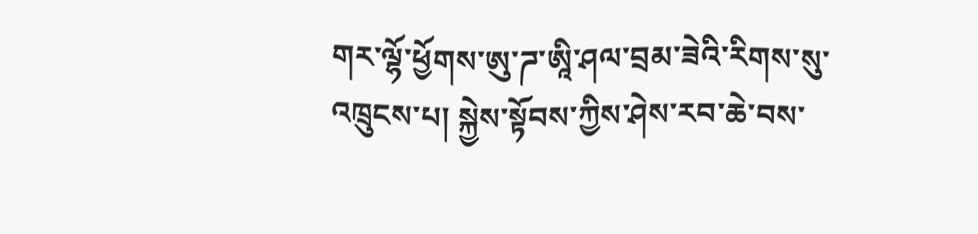གར་ལྷོ་ཕྱོགས་ཨུ་ཌ་ཨཱི་ཤལ་བྲམ་ཟེའི་རིགས་སུ་འཁྲུངས་པ། སྐྱེས་སྟོབས་ཀྱིས་ཤེས་རབ་ཆེ་བས་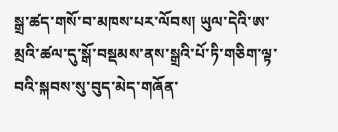སྒྲ་ཚད་གསོ་བ་མཁས་པར་ལོབས། ཡུལ་དེའི་ཨ་མྲའི་ཚལ་དུ་སྒོ་བསྡམས་ནས་སྒྲའི་པོ་ཏི་གཅིག་ལྟ་བའི་སྐབས་སུ་བུད་མེད་གཞོན་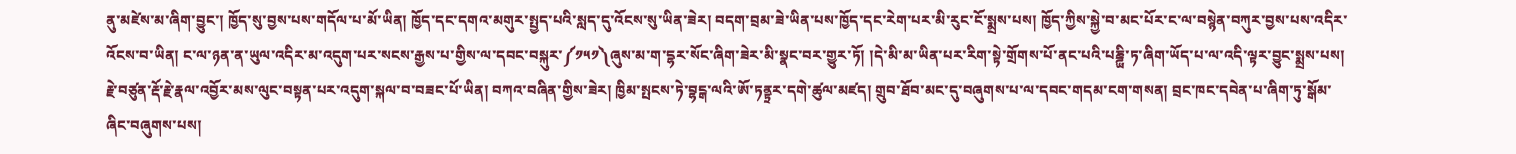ནུ་མཛེས་མ་ཞིག་བྱུང་། ཁྱོད་སུ་བྱས་པས་གདོལ་པ་མོ་ཡིན། ཁྱོད་དང་དགའ་མགུར་སྤྱད་པའི་སླད་དུ་འོངས་སུ་ཡིན་ཟེར། བདག་བྲམ་ཟེ་ཡིན་པས་ཁྱོད་དང་རེག་པར་མི་རུང་ངོ་སྨྲས་པས། ཁྱོད་ཀྱིས་སྐྱེ་བ་མང་པོར་ང་ལ་བསྙེན་བཀུར་བྱས་པས་འདིར་འོངས་བ་ཡིན། ང་ལ་ཉན་ན་ཡུལ་འདིར་མ་འདུག་པར་སངས་རྒྱས་པ་གྱིས་ལ་དབང་བསྐུར་༼༡༥༡༽ཞུས་མ་ག་དྷར་སོང་ཞིག་ཟེར་མི་སྣང་བར་གྱུར་ཏོ། །དེ་མི་མ་ཡིན་པར་རིག་སྟེ་གྲོགས་པོ་ནང་པའི་པཎྜྻི་ཏ་ཞིག་ཡོད་པ་ལ་འདི་ལྟར་བྱུང་སྨྲས་པས། རྗེ་བཙུན་རྡོ་རྗེ་རྣལ་འབྱོར་མས་ལུང་བསྟན་པར་འདུག་སྐལ་བ་བཟང་པོ་ཡིན། བཀའ་བཞིན་གྱིས་ཟེར། ཁྱིམ་སྤངས་ཏེ་བྷངྒ་ལའི་ཨོ་ཏནྟྲར་དགེ་ཚུལ་མཛད། གྲུབ་ཐོབ་མང་དུ་བཞུགས་པ་ལ་དབང་གདམ་ངག་གསན། བྲང་ཁང་དབེན་པ་ཞིག་ཏུ་སྒོམ་ཞིང་བཞུགས་པས།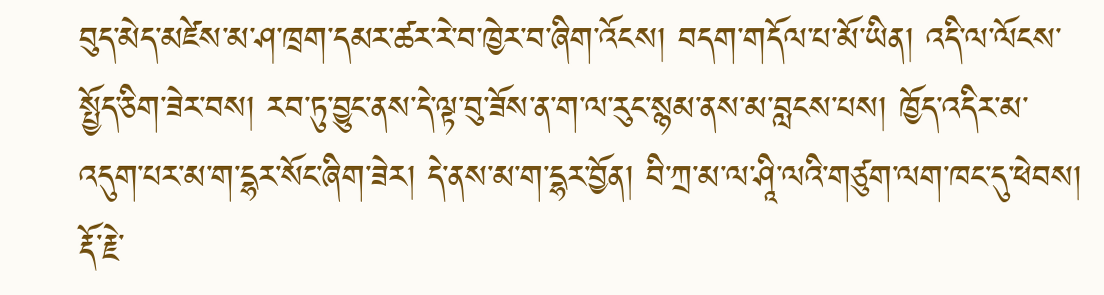བུད་མེད་མཛེས་མ་ཤ་ཁྲག་དམར་ཚར་རེ་བ་ཁྱེར་བ་ཞིག་འོངས། བདག་གདོལ་པ་མོ་ཡིན། འདི་ལ་ལོངས་སྤྱོད་ཅིག་ཟེར་བས། རབ་ཏུ་བྱུང་ནས་དེ་ལྟ་བུ་ཟོས་ན་ག་ལ་རུང་སྙམ་ནས་མ་བླངས་པས། ཁྱོད་འདིར་མ་འདུག་པར་མ་ག་དྷར་སོང་ཞིག་ཟེར། དེ་ནས་མ་ག་དྷར་བྱོན། བི་ཀྲ་མ་ལ་ཤཱི་ལའི་གཙུག་ལག་ཁང་དུ་ཕེབས། རྡོ་རྗེ་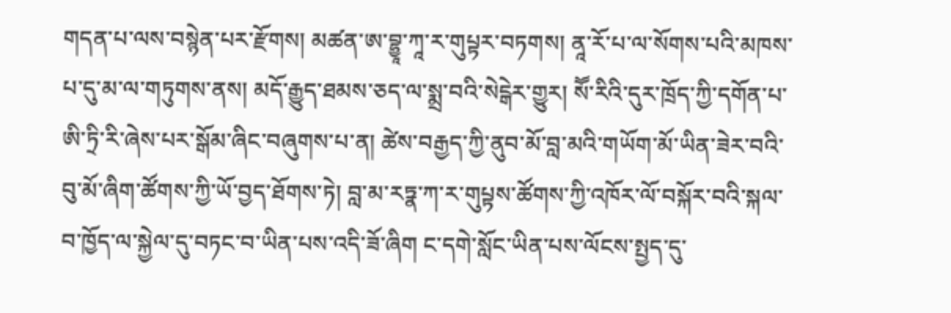གདན་པ་ལས་བསྙེན་པར་རྫོགས། མཚན་ཨ་བྷྱཱ་ཀཱ་ར་གུཔྟར་བཏགས། ནཱ་རོ་པ་ལ་སོགས་པའི་མཁས་པ་དུ་མ་ལ་གཏུགས་ནས། མདོ་རྒྱུད་ཐམས་ཅད་ལ་སྨྲ་བའི་སེངྒེར་གྱུར། སཽ་རིའི་དུར་ཁྲོད་ཀྱི་དགོན་པ་ཨི་ཏྲི་རི་ཞེས་པར་སྒོམ་ཞིང་བཞུགས་པ་ན། ཚེས་བརྒྱད་ཀྱི་ནུབ་མོ་བླ་མའི་གཡོག་མོ་ཡིན་ཟེར་བའི་བུ་མོ་ཞིག་ཚོགས་ཀྱི་ཡོ་བྱད་ཐོགས་ཏེ། བླ་མ་རཏྣ་ཀ་ར་གུཔྟས་ཚོགས་ཀྱི་འཁོར་ལོ་བསྐོར་བའི་སྐལ་བ་ཁྱོད་ལ་སྐྱེལ་དུ་བཏང་བ་ཡིན་པས་འདི་ཟོ་ཞིག ང་དགེ་སློང་ཡིན་པས་ལོངས་སྤྱད་དུ་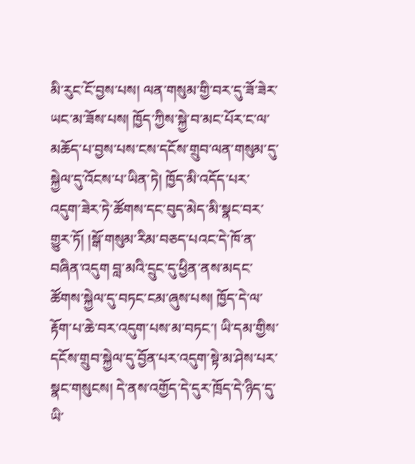མི་རུང་ངོ་བྱས་པས། ལན་གསུམ་གྱི་བར་དུ་ཟོ་ཟེར་ཡང་མ་ཟོས་པས། ཁྱོད་ཀྱིས་སྐྱེ་བ་མང་པོར་ང་ལ་མཆོད་པ་བྱས་པས་ངས་དངོས་གྲུབ་ལན་གསུམ་དུ་སྐྱེལ་དུ་འོངས་པ་ཡིན་ཏེ། ཁྱོད་མི་འདོད་པར་འདུག་ཟེར་ཏེ་ཚོགས་དང་བུད་མེད་མི་སྣང་བར་གྱུར་ཏོ། །སྒོ་གསུམ་རིམ་བཅད་པའང་དེ་ཁོ་ན་བཞིན་འདུག བླ་མའི་དྲུང་དུ་ཕྱིན་ནས་མདང་ཚོགས་སྐྱེལ་དུ་བཏང་ངམ་ཞུས་པས། ཁྱོད་དེ་ལ་རྟོག་པ་ཆེ་བར་འདུག་པས་མ་བཏང་། ཡི་དམ་གྱིས་དངོས་གྲུབ་སྐྱེལ་དུ་བྱོན་པར་འདུག་སྟེ་མ་ཤེས་པར་སྣང་གསུངས། དེ་ནས་འགྱོད་དེ་དུར་ཁྲོད་དེ་ཉིད་དུ་ཡི་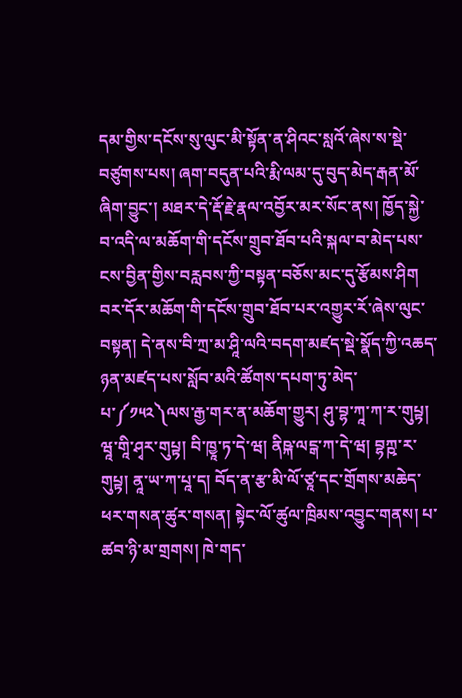དམ་གྱིས་དངོས་སུ་ལུང་མི་སྟོན་ན་ཤིའང་སླའོ་ཞེས་ས་སྡེ་བཙུགས་པས། ཞག་བདུན་པའི་རྨི་ལམ་དུ་བུད་མེད་རྒན་མོ་ཞིག་བྱུང་། མཐར་དེ་རྡོ་རྗེ་རྣལ་འབྱོར་མར་སོང་ནས། ཁྱོད་སྐྱེ་བ་འདི་ལ་མཆོག་གི་དངོས་གྲུབ་ཐོབ་པའི་སྐལ་བ་མེད་པས་ངས་བྱིན་གྱིས་བརླབས་ཀྱི་བསྟན་བཅོས་མང་དུ་རྩོམས་ཤིག བར་དོར་མཆོག་གི་དངོས་གྲུབ་ཐོབ་པར་འགྱུར་རོ་ཞེས་ལུང་བསྟན། དེ་ནས་བི་ཀྲ་མ་ཤཱི་ལའི་བདག་མཛད་སྡེ་སྣོད་ཀྱི་འཆད་ཉན་མཛད་པས་སློབ་མའི་ཚོགས་དཔག་ཏུ་མེད་པ་༼༡༥༢༽ལས་རྒྱ་གར་ན་མཆོག་གྱུར། ཤུ་བྷ་ཀཱ་ཀ་ར་གུཔྟ། ཝཱ་གཱི་ཤྭར་གུཔྟ། བི་ཁྱཱ་ཏ་དེ་ཝ། ནིཥྐ་ལངྒ་ཀ་དེ་ཝ། བྷཀྵ་ར་གུཔྟ། ནཱ་ཡ་ཀ་པཱ་ད། བོད་ན་རྩ་མི་ལོ་ཙཱ་དང་གྲོགས་མཆེད་ཕར་གསན་ཚུར་གསན། སྟེང་ལོ་ཚུལ་ཁྲིམས་འབྱུང་གནས། པ་ཚབ་ཉི་མ་གྲགས། ཁེ་གད་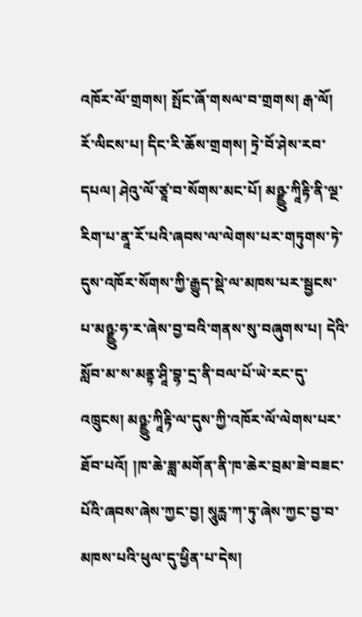འཁོར་ལོ་གྲགས། སྤོང་ཞོ་གསལ་བ་གྲགས། རྒ་ལོ། རོ་ལིངས་པ། དིང་རི་ཆོས་གྲགས། ཏྲེ་བོ་ཤེས་རབ་དཔལ། ཤེའུ་ལོ་ཙཱ་བ་སོགས་མང་པོ། མཉྫྱུ་ཀཱིརྟི་ནི་ལྔ་རིག་པ་ནཱ་རོ་པའི་ཞབས་ལ་ལེགས་པར་གཏུགས་ཏེ་དུས་འཁོར་སོགས་ཀྱི་རྒྱུད་སྡེ་ལ་མཁས་པར་སྦྱངས་པ་མཉྫྱུ་ཧ་ར་ཞེས་བྱ་བའི་གནས་སུ་བཞུགས་པ། དེའི་སློབ་མ་ས་མནྟ་ཤཱི་བྷ་དྲ་ནི་བལ་པོ་ཡེ་རང་དུ་འཁྲུངས། མཉྫྱུ་ཀཱིརྟི་ལ་དུས་ཀྱི་འཁོར་ལོ་ལེགས་པར་ཐོབ་པའོ། །ཁ་ཆེ་ཟླ་མགོན་ནི་ཁ་ཆེར་བྲམ་ཟེ་བཟང་པོའི་ཞབས་ཞེས་ཀྱང་བྱ། སཱུརྻ་ཀ་ཏུ་ཞེས་ཀྱང་བྱ་བ་མཁས་པའི་ཕུལ་དུ་ཕྱིན་པ་དེས།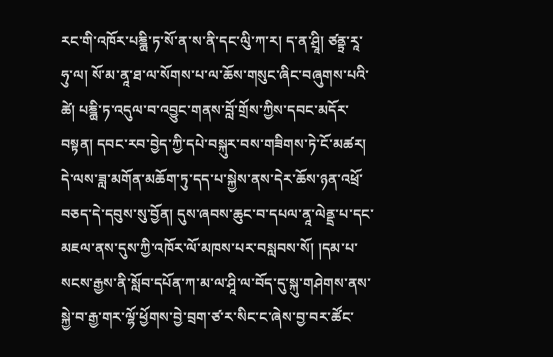རང་གི་འཁོར་པཎྜྻི་ཏ་སོ་ན་ས་ནི་དང་ལིུ་ཀ་ར། ད་ན་ཤྲཱི། ཙནྟྲ་རཱ་ཧུ་ལ། སོ་མ་ནཱ་ཐ་ལ་སོགས་པ་ལ་ཆོས་གསུང་ཞིང་བཞུགས་པའི་ཚེ། པཎྜྻི་ཏ་འདུལ་བ་འབྱུང་གནས་བློ་གྲོས་ཀྱིས་དབང་མདོར་བསྟན། དབང་རབ་བྱེད་ཀྱི་དཔེ་བསྐུར་བས་གཟིགས་ཏེ་ངོ་མཚར། དེ་ལས་ཟླ་མགོན་མཆོག་ཏུ་དད་པ་སྐྱེས་ནས་དེར་ཆོས་ཉན་འཕྲོ་བཅད་དེ་དབུས་སུ་བྱོན། དུས་ཞབས་ཆུང་བ་དཔལ་ནཱ་ལེནྡྲ་པ་དང་མཇལ་ནས་དུས་ཀྱི་འཁོར་ལོ་མཁས་པར་བསླབས་སོ། །དམ་པ་སངས་རྒྱས་ནི་སློབ་དཔོན་ཀ་མ་ལ་ཤཱི་ལ་བོད་དུ་སྐུ་གཤེགས་ནས་སྐྱེ་བ་རྒྱ་གར་ལྷོ་ཕྱོགས་བྱེ་བྲག་ཙ་ར་སིང་ང་ཞེས་བྱ་བར་ཚོང་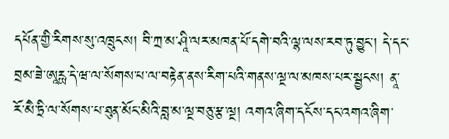དཔོན་གྱི་རིགས་སུ་འཁྲུངས། བི་ཀྲ་མ་ཤཱི་ལར་མཁན་པོ་དགེ་བའི་ལྷ་ལས་རབ་ཏུ་བྱུང་། དེ་དང་བྲམ་ཟེ་ཨཱརྻ་དེ་ཝ་ལ་སོགས་པ་ལ་བརྟེན་ནས་རིག་པའི་གནས་ལྔ་ལ་མཁས་པར་སྦྱངས། ནཱ་རོ་མཻ་ཏྲི་ལ་སོགས་པ་ཐུན་མོང་མིའི་བླ་མ་ལྔ་བཅུ་རྩ་ལྔ། འགའ་ཞིག་དངོས་དང་འགའ་ཞིག་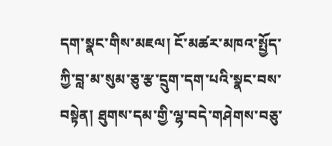དག་སྣང་གིས་མཇལ། ངོ་མཚར་མཁའ་སྤྱོད་ཀྱི་བླ་མ་སུམ་ཅུ་རྩ་དྲུག་དག་པའི་སྣང་བས་བསྟེན། ཐུགས་དམ་གྱི་ལྷ་བདེ་གཤེགས་བཅུ་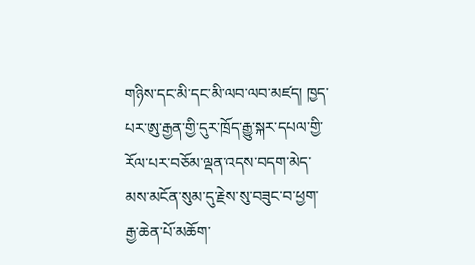གཉིས་དང་མི་དང་མི་ལབ་ལབ་མཛད། ཁྱད་པར་ཨུ་རྒྱན་གྱི་དུར་ཁྲོད་རྒྱུ་སྐར་དཔལ་གྱི་རོལ་པར་བཅོམ་ལྡན་འདས་བདག་མེད་མས་མངོན་སུམ་དུ་རྗེས་སུ་བཟུང་བ་ཕྱག་རྒྱ་ཆེན་པོ་མཆོག་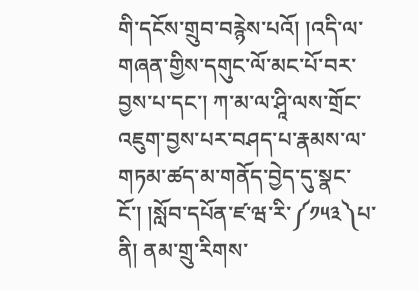གི་དངོས་གྲུབ་བརྙེས་པའོ། །འདི་ལ་གཞན་གྱིས་དགུང་ལོ་མང་པོ་བར་བྱས་པ་དང་། ཀ་མ་ལ་ཤཱི་ལས་གྲོང་འཇུག་བྱས་པར་བཤད་པ་རྣམས་ལ་གཏམ་ཚད་མ་གནོད་བྱེད་དུ་སྣང་ངོ་། །སློབ་དཔོན་ཛ་ཝ་རི་༼༡༥༣༽པ་ནི། ནམ་གྲུ་རིགས་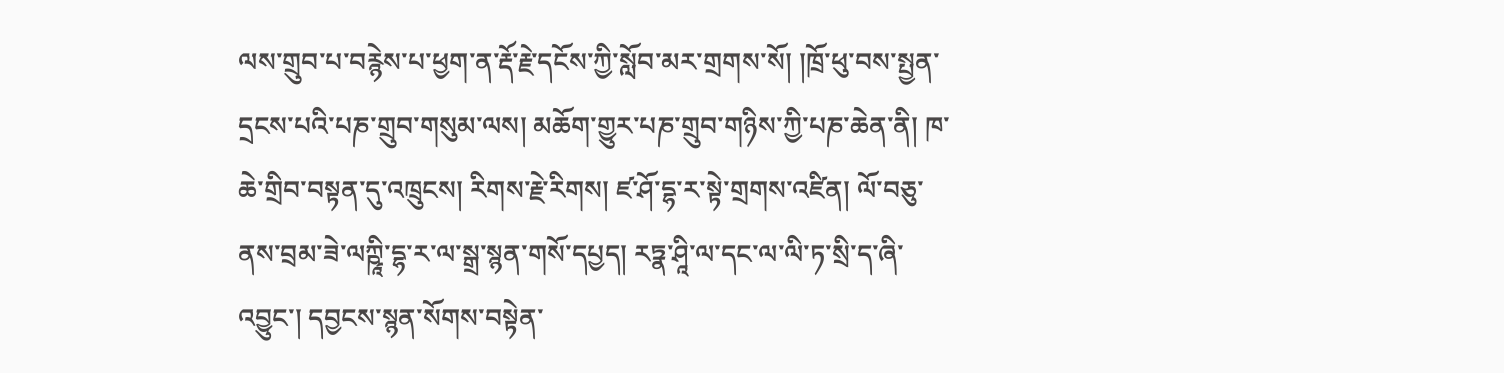ལས་གྲུབ་པ་བརྙེས་པ་ཕྱག་ན་རྡོ་རྗེ་དངོས་ཀྱི་སློབ་མར་གྲགས་སོ། །ཁྲོ་ཕུ་བས་སྤྱན་དྲངས་པའི་པཎ་གྲུབ་གསུམ་ལས། མཆོག་གྱུར་པཎ་གྲུབ་གཉིས་ཀྱི་པཎ་ཆེན་ནི། ཁ་ཆེ་གྲིབ་བསྟན་དུ་འཁྲུངས། རིགས་རྗེ་རིགས། ཛ་ཤོ་དྷ་ར་སྟེ་གྲགས་འཛིན། ལོ་བཅུ་ནས་བྲམ་ཟེ་ལཀྵཱི་དྷ་ར་ལ་སྒྲ་སྙན་གསོ་དཔྱད། རཏྣ་ཤཱི་ལ་དང་ལ་ལི་ཏ་སྲི་ད་ཞི་འབྱུང་། དབྱངས་སྙན་སོགས་བསྟེན་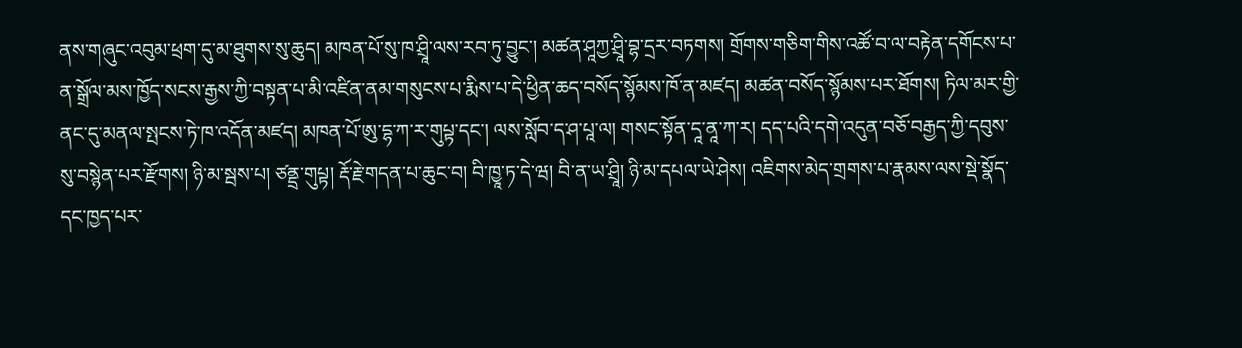ནས་གཞུང་འབུམ་ཕྲག་དུ་མ་ཐུགས་སུ་ཆུད། མཁན་པོ་སུ་ཁ་ཤྲཱི་ལས་རབ་ཏུ་བྱུང་། མཚན་ཤཱཀྱ་ཤྲཱི་བྷ་དྲར་བཏགས། གྲོགས་གཅིག་གིས་འཚོ་བ་ལ་བརྟེན་དགོངས་པ་ན་སྒྲོལ་མས་ཁྱོད་སངས་རྒྱས་ཀྱི་བསྟན་པ་མི་འཛིན་ནམ་གསུངས་པ་རྨིས་པ་དེ་ཕྱིན་ཆད་བསོད་སྙོམས་ཁོ་ན་མཛད། མཚན་བསོད་སྙོམས་པར་ཐོགས། ཏིལ་མར་གྱི་ནང་དུ་མནལ་སྤངས་ཏེ་ཁ་འདོན་མཛད། མཁན་པོ་ཨུ་དྷ་ཀ་ར་གུཔྟ་དང་། ལས་སློབ་ད་ཤ་པཱ་ལ། གསང་སྟོན་དཱ་ནཱ་ཀ་ར། དད་པའི་དགེ་འདུན་བཅོ་བརྒྱད་ཀྱི་དབུས་སུ་བསྙེན་པར་རྫོགས། ཉི་མ་སྦས་པ། ཙནྡྲ་གུཔྟ། རྡོ་རྗེ་གདན་པ་ཆུང་བ། བི་ཁྱཱ་ཏ་དེ་ཝ། བི་ན་ཡ་ཤྲཱི། ཉི་མ་དཔལ་ཡེ་ཤེས། འཇིགས་མེད་གྲགས་པ་རྣམས་ལས་སྡེ་སྣོད་དང་ཁྱད་པར་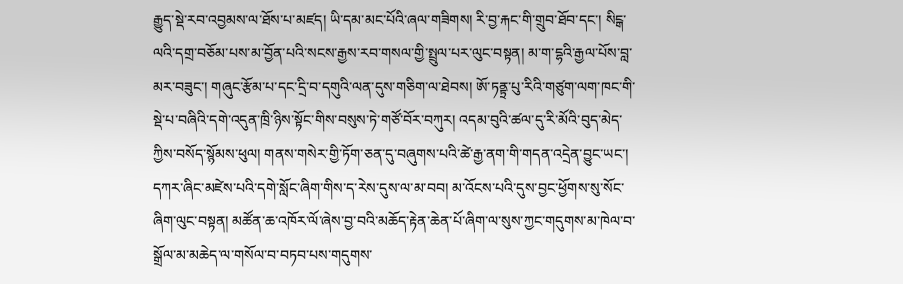རྒྱུད་སྡེ་རབ་འབྱམས་ལ་ཐོས་པ་མཛད། ཡི་དམ་མང་པོའི་ཞལ་གཟིགས། རི་བྱ་རྐང་གི་གྲུབ་ཐོབ་དང་། སིངྒ་ལའི་དགྲ་བཅོམ་པས་མ་བྱོན་པའི་སངས་རྒྱས་རབ་གསལ་གྱི་སྤྲུལ་པར་ལུང་བསྟན། མ་ག་དྷའི་རྒྱལ་པོས་བླ་མར་བཟུང་། གཞུང་རྩོམ་པ་དང་དྲི་བ་དགུའི་ལན་དུས་གཅིག་ལ་ཐེབས། ཨོ་ཏནྟྲ་པུ་རིའི་གཙུག་ལག་ཁང་གི་སྡེ་པ་བཞིའི་དགེ་འདུན་ཁྲི་ཉིས་སྟོང་གིས་བསུས་ཏེ་གཙོ་བོར་བཀུར། འདམ་བུའི་ཚལ་དུ་རི་མོའི་བུད་མེད་ཀྱིས་བསོད་སྙོམས་ཕུལ། གནས་གསེར་གྱི་ཏོག་ཅན་དུ་བཞུགས་པའི་ཚེ་རྒྱ་ནག་གི་གདན་འདྲེན་བྱུང་ཡང་། དཀར་ཞིང་མཛེས་པའི་དགེ་སློང་ཞིག་གིས་ད་རེས་དུས་ལ་མ་བབ། མ་འོངས་པའི་དུས་བྱང་ཕྱོགས་སུ་སོང་ཞིག་ལུང་བསྟན། མཚོན་ཆ་འཁོར་ལོ་ཞེས་བྱ་བའི་མཆོད་རྟེན་ཆེན་པོ་ཞིག་ལ་སུས་ཀྱང་གདུགས་མ་ཁེལ་བ་སྒྲོལ་མ་མཆེད་ལ་གསོལ་བ་བཏབ་པས་གདུགས་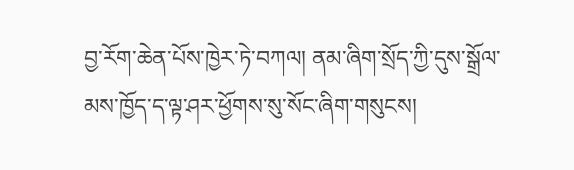བྱ་རོག་ཆེན་པོས་ཁྱེར་ཏེ་བཀལ། ནམ་ཞིག་སྲོད་ཀྱི་དུས་སྒྲོལ་མས་ཁྱོད་ད་ལྟ་ཤར་ཕྱོགས་སུ་སོང་ཞིག་གསུངས།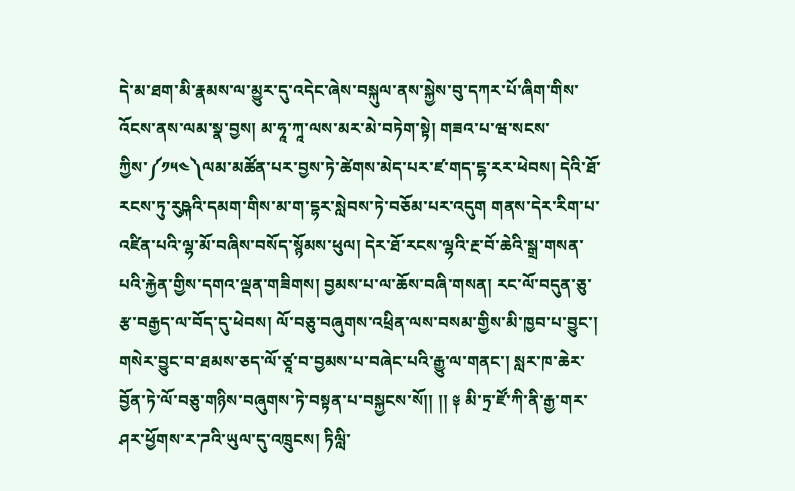དེ་མ་ཐག་མི་རྣམས་ལ་མྱུར་དུ་འདེང་ཞེས་བསྐུལ་ནས་སྐྱེས་བུ་དཀར་པོ་ཞིག་གིས་འོངས་ནས་ལམ་སྣ་བྱས། མ་ཧཱ་ཀཱ་ལས་མར་མེ་བཏེག་སྟེ། གཟའ་པ་ཝ་སངས་ཀྱིས་༼༡༥༤༽ལམ་མཚོན་པར་བྱས་ཏེ་ཚེགས་མེད་པར་ཛ་གད་ངྷ་རར་ཕེབས། དེའི་ཐོ་རངས་ཏུ་རུཥྐའི་དམག་གིས་མ་ག་དྷར་སླེབས་ཏེ་བཅོམ་པར་འདུག གནས་དེར་རིག་པ་འཛིན་པའི་ལྷ་མོ་བཞིས་བསོད་སྙོམས་ཕུལ། དེར་ཐོ་རངས་ལྷའི་རྔ་བོ་ཆེའི་སྒྲ་གསན་པའི་རྐྱེན་གྱིས་དགའ་ལྡན་གཟིགས། བྱམས་པ་ལ་ཆོས་བཞི་གསན། རང་ལོ་བདུན་ཅུ་རྩ་བརྒྱད་ལ་བོད་དུ་ཕེབས། ལོ་བཅུ་བཞུགས་འཕྲིན་ལས་བསམ་གྱིས་མི་ཁྱབ་པ་བྱུང་། གསེར་བྱུང་བ་ཐམས་ཅད་ལོ་ཙཱ་བ་བྱམས་པ་བཞེང་པའི་རྒྱུ་ལ་གནང་། སླར་ཁ་ཆེར་བྱོན་ཏེ་ལོ་བཅུ་གཉིས་བཞུགས་ཏེ་བསྟན་པ་བསྐྱངས་སོ།། །། ༈ མི་ཏྲ་ཛོ་ཀི་ནི་རྒྱ་གར་ཤར་ཕྱོགས་ར་ཌའི་ཡུལ་དུ་འཁྲུངས། ཏིལླི་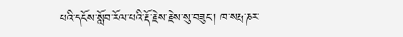པའི་དངོས་སློབ་རོལ་པའི་རྡོ་རྗེས་རྗེས་སུ་བཟུང་། ཁ་སརྤ་ཎར་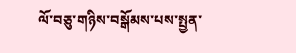ལོ་བཅུ་གཉིས་བསྒོམས་པས་སྤྱན་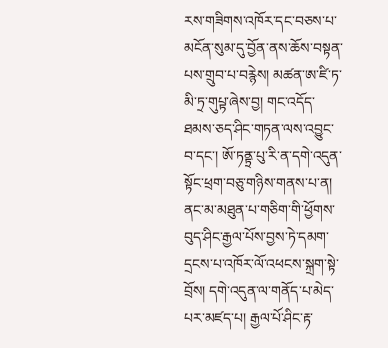རས་གཟིགས་འཁོར་དང་བཅས་པ་མངོན་སུམ་དུ་བྱོན་ནས་ཆོས་བསྟན་པས་གྲུབ་པ་བརྙེས། མཚན་ཨ་ཛི་ཏ་མི་ཏྲ་གུཔྟ་ཞེས་བྱ། གང་འདོད་ཐམས་ཅད་ཤིང་གཏན་ལས་འབྱུང་བ་དང་། ཨོ་ཏནྟྲ་པུ་རི་ན་དགེ་འདུན་སྟོང་ཕྲག་བཅུ་གཉིས་གནས་པ་ན། ནང་མ་མཐུན་པ་གཅིག་གི་ཕྱོགས་བུད་ཤིང་རྒྱལ་པོས་བྱས་ཏེ་དམག་དྲངས་པ་འཁོར་ལོ་འཕངས་སྐྲག་སྟེ་བྲོས། དགེ་འདུན་ལ་གནོད་པ་མེད་པར་མཛད་པ། རྒྱལ་པོ་ཤིང་རྟ་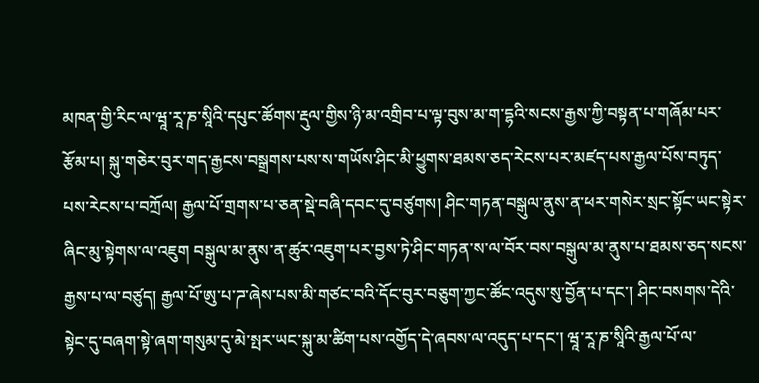མཁན་གྱི་རིང་ལ་ཝཱ་རཱ་ཎ་སཱིའི་དཔུང་ཚོགས་རྡུལ་གྱིས་ཉི་མ་འགྲིབ་པ་ལྟ་བུས་མ་ག་དྷའི་སངས་རྒྱས་ཀྱི་བསྟན་པ་གཞོམ་པར་རྩོམ་པ། སྐུ་གཅེར་བུར་གད་རྒྱངས་བསྒྲགས་པས་ས་གཡོས་ཤིང་མི་ཕྱུགས་ཐམས་ཅད་རེངས་པར་མཛད་པས་རྒྱལ་པོས་བཏུད་པས་རེངས་པ་བཀྲོལ། རྒྱལ་པོ་གྲགས་པ་ཅན་སྡེ་བཞི་དབང་དུ་བཙུགས། ཤིང་གཏན་བསྒུལ་ནུས་ན་ཕར་གསེར་སྲང་སྟོང་ཡང་སྟེར་ཞིང་མུ་སྟེགས་ལ་འཇུག བསྒུལ་མ་ནུས་ན་ཚུར་འཇུག་པར་བྱས་ཏེ་ཤིང་གཏན་ས་ལ་བོར་བས་བསྒུལ་མ་ནུས་པ་ཐམས་ཅད་སངས་རྒྱས་པ་ལ་བཙུད། རྒྱལ་པོ་ཨུ་པ་ཌ་ཞེས་པས་མི་གཙང་བའི་དོང་བུར་བཅུག་ཀྱང་ཚོང་འདུས་སུ་བྱོན་པ་དང་། ཤིང་བསགས་དེའི་སྟེང་དུ་བཞག་སྟེ་ཞག་གསུམ་དུ་མེ་སྤར་ཡང་སྐུ་མ་ཚིག་པས་འགྱོད་དེ་ཞབས་ལ་འདུད་པ་དང་། ཝཱ་རཱ་ཎ་སཱིའི་རྒྱལ་པོ་ལ་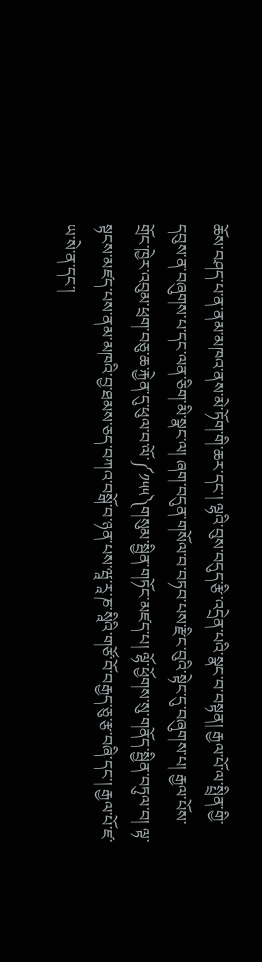ཆོས་བཤད་པ་ན་ནམ་མཁའ་ནས་མེ་ཏོག་གི་ཆར་དང་། ལྷའི་བུས་བདུད་རྩི་འདྲེན་པའི་སྣང་བ་བསྟན། རྒྱལ་པོ་ལ་སྤྲིན་གྱི་དབུས་ན་བཞུགས་པ་དང་ལན་ཅིག་མི་སྣང་ལ། ཞག་བདུན་གསོལ་བ་བཏབ་པས་རྫིང་བུའི་སྟེང་དུ་བཞུགས་པ། རྒྱལ་པོས་གྲོང་ཁྱེར་འབུམ་ཕྲག་བཅུ་ཆ་རྐྱེན་དུ་ཕུལ་བ་ལོ་༼༡༥༥༽གསུམ་སྦྱིན་གཏོང་མཛད་པ། ལྷོ་ཕྱོགས་སུ་གནོད་སྦྱིན་བཏུལ་བ། ལྟ་སྟངས་མཛད་པས་ནམ་མཁའི་བྱ་ཐམས་ཅད་བཀའ་བསྒོ་བ་ཉན་པས་ཝཱ་རཱ་ཎ་སཱིའི་གཙོ་བོ་བརྒྱད་ཅུ་རྩ་བཞི་དང་། རྒྱལ་པོ་ཛ་ཡ་སེ་ན་དང་།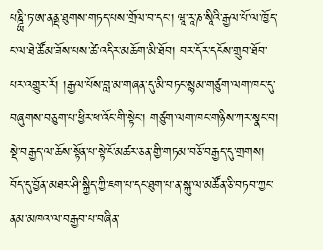པཎྜྻི་ཏ་ཨ་ནནྡ་ཐུགས་གཏད་པས་གྲོལ་བ་དང་། ཝཱ་རཱ་ཎ་སཱིའི་རྒྱལ་པོ་ལ་ཁྱོད་ང་ལ་ཐེ་ཚོམ་ཟོས་པས་ཚེ་འདིར་མཆོག་མི་ཐོབ། བར་དོར་དངོས་གྲུབ་ཐོབ་པར་འགྱུར་རོ། །རྒྱལ་པོས་བླ་མ་གཞན་དུ་མི་བཏང་སྙམ་གཙུག་ལག་ཁང་དུ་བཞུགས་བཅུག་པ་ཕྱིར་ཕ་འོང་གི་སྟེང་། གཙུག་ལག་ཁང་གཉིས་ཀར་སྣང་བ། སྡེ་བརྒྱད་ལ་ཆོས་སྟོན་པ་སྟེ་ངོ་མཚར་ཅན་གྱི་གཏམ་བཅོ་བརྒྱད་དུ་གྲགས། བོད་དུ་བྱོན་མཐར་ཤི་སྐྱིད་ཀྱི་ཇག་པ་དང་ཐུག་པ་ན་སྐུ་ལ་མཚོན་ཅི་བཏབ་ཀྱང་ནམ་མཁའ་ལ་བརྒྱབ་པ་བཞིན་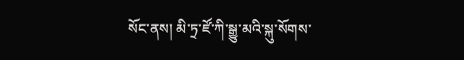སོང་ནས། མི་ཏྲ་ཛོ་ཀི་སྒྱུ་མའི་སྐུ་སོགས་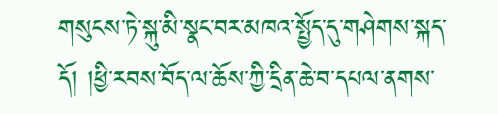གསུངས་ཏེ་སྐུ་མི་སྣང་བར་མཁའ་སྤྱོད་དུ་གཤེགས་སྐད་དོ། །ཕྱི་རབས་བོད་ལ་ཆོས་ཀྱི་དྲིན་ཆེ་བ་དཔལ་ནགས་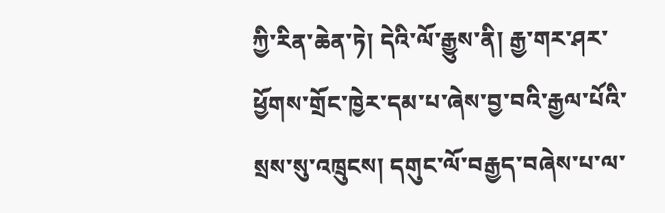ཀྱི་རིན་ཆེན་ཏེ། དེའི་ལོ་རྒྱུས་ནི། རྒྱ་གར་ཤར་ཕྱོགས་གྲོང་ཁྱེར་དམ་པ་ཞེས་བྱ་བའི་རྒྱལ་པོའི་སྲས་སུ་འཁྲུངས། དགུང་ལོ་བརྒྱད་བཞེས་པ་ལ་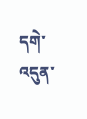དགེ་འདུན་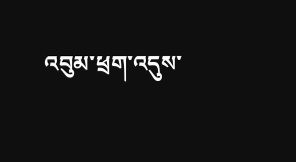འབུམ་ཕྲག་འདུས་